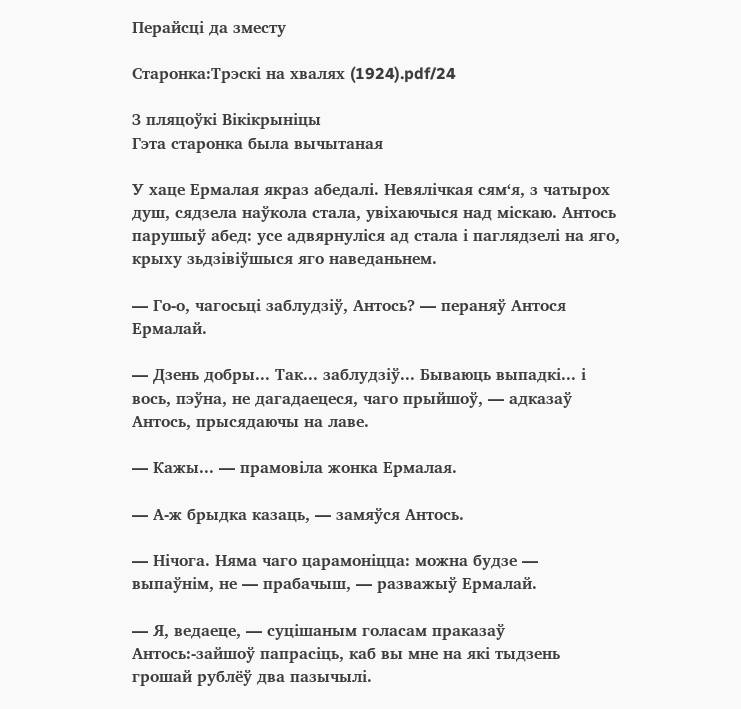Перайсці да зместу

Старонка:Трэскі на хвалях (1924).pdf/24

З пляцоўкі Вікікрыніцы
Гэта старонка была вычытаная

У хаце Ермалая якраз абедалі. Невялічкая сям‘я, з чатырох душ, сядзела наўкола стала, увіхаючыся над міскаю. Антось парушыў абед: усе адвярнуліся ад стала і паглядзелі на яго, крыху зьдзівіўшыся яго наведаньнем.

— Го-о, чагосьці заблудзіў, Антось? — пераняў Антося Ермалай.

— Дзень добры... Так... заблудзіў... Бываюць выпадкі... і вось, пэўна, не дагадаецеся, чаго прыйшоў, — адказаў Антось, прысядаючы на лаве.

— Кажы... — прамовіла жонка Ермалая.

— А-ж брыдка казаць, — замяўся Антось.

— Нічога. Няма чаго царамоніцца: можна будзе — выпаўнім, не — прабачыш, — разважыў Ермалай.

— Я, ведаеце, — суцішаным голасам праказаў Антось:-зайшоў папрасіць, каб вы мне на які тыдзень грошай рублёў два пазычылі.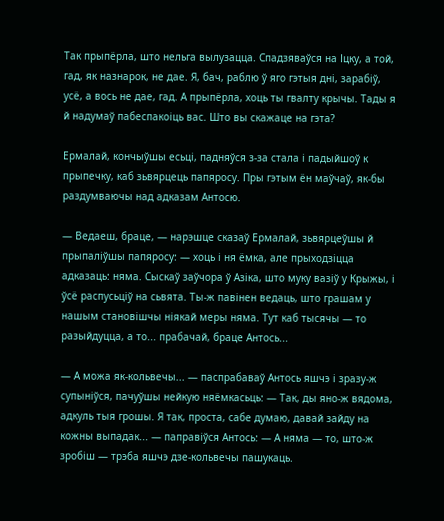Так прыпёрла, што нельга вылузацца. Спадзяваўся на Іцку, а той, гад, як назнарок, не дае. Я, бач, раблю ў яго гэтыя дні, зарабіў, усё, а вось не дае, гад. А прыпёрла, хоць ты гвалту крычы. Тады я й надумаў пабеспакоіць вас. Што вы скажаце на гэта?

Ермалай, кончыўшы есьці, падняўся з-за стала і падыйшоў к прыпечку, каб зьвярцець папяросу. Пры гэтым ён маўчаў, як-бы раздумваючы над адказам Антосю.

— Ведаеш, браце, — нарэшце сказаў Ермалай, зьвярцеўшы й прыпаліўшы папяросу: — хоць і ня ёмка, але прыходзіцца адказаць: няма. Сыскаў заўчора ў Азіка, што муку вазіў у Крыжы, і ўсё распусьціў на сьвята. Ты-ж павінен ведаць, што грашам у нашым становішчы ніякай меры няма. Тут каб тысячы — то разыйдуцца, а то... прабачай, браце Антось...

— А можа як-кольвечы... — паспрабаваў Антось яшчэ і зразу-ж супыніўся, пачуўшы нейкую няёмкасьць: — Так, ды яно-ж вядома, адкуль тыя грошы. Я так, проста, сабе думаю, давай зайду на кожны выпадак... — паправіўся Антось: — А няма — то, што-ж зробіш — трэба яшчэ дзе-кольвечы пашукаць.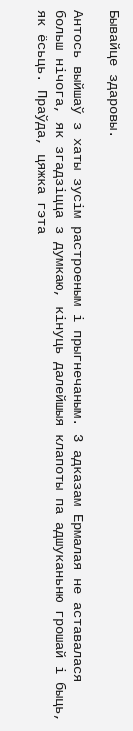Бывайце здаровы.

Антось выйшаў з хаты зусім растроеным і прыгнечаным. 3 адказам Ермалая не аставалася больш нічога, як згадзіцца з думкаю, кінуць далейшыя клапоты па адшуканьню грошай і быць, як ёсьць. Праўда, цяжка гэта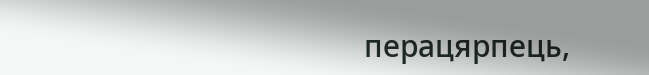перацярпець,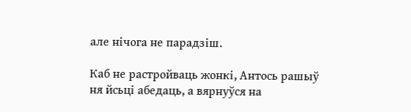але нічога не парадзіш.

Каб не растройваць жонкі, Антось рашыў ня йсьці абедаць, а вярнуўся на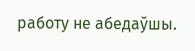работу не абедаўшы.